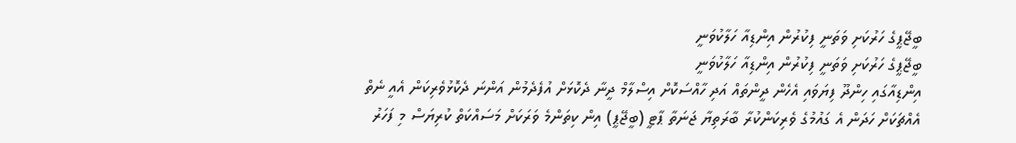ބީޖޭޕީގެ ހަރުކަށި ވަތަނީ ފިކުރުން އިންޑިއާ ހަލާކުވަނީ
ބީޖޭޕީގެ ހަރުކަށި ވަތަނީ ފިކުރުން އިންޑިއާ ހަލާކުވަނީ
އިންޑިއާގައި ހިންދޫ ފިޔަވައި އެހެން ދީންތައް އަދި ހާއްސަކޮށް އިސްލާމް ދީނާ ދެކޮޅަށް އުފެދެމުން އަންނަ ދެކޮޅުވެރިކަން އެއީ ނެތް އެއްޗަކަށް ހަދަން އެ ގައުމުގެ ވެރިކަންކުރާ ބާރަތިޔާ ޖަނަތާ ޕާޓީ (ބީޖޭޕީ) އިން ކިތަންމެ ވަރަކަށް މަސައްކަތް ކުރިޔަސް މި ފަހަރު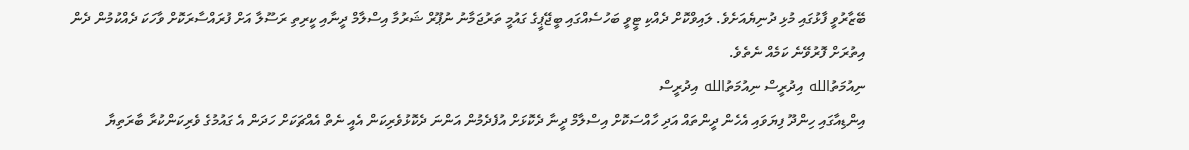ބޭޒާރުވީ ފާޅުގައި މުޅި ދުނިޔެއަށެވެ. ލައިވްކޮށް ދެއްކި ޓީވީ ބަހުސެއްގައި ބީޖޭޕީގެ ގައުމީ ތަރުޖަމާނު ނުޕޫރް ޝަރުމާ އިސްލާމް ދީނާއި ކީރިތި ރަސޫލާ އަށް ފުރައްސާރަކޮށް ވާހަކަ ދެއްކުމުން ދެން އިތުރަށް ފޮރުވޭނެ ކަމެއް ނެތެވެ.
ނިއުމަތުالله އިދުރީސް ނިއުމަތުالله އިދުރީސް
އިންޑިއާގައި ހިންދޫ ފިޔަވައި އެހެން ދީންތައް އަދި ހާއްސަކޮށް އިސްލާމް ދީނާ ދެކޮޅަށް އުފެދެމުން އަންނަ ދެކޮޅުވެރިކަން އެއީ ނެތް އެއްޗަކަށް ހަދަން އެ ގައުމުގެ ވެރިކަންކުރާ ބާރަތިޔާ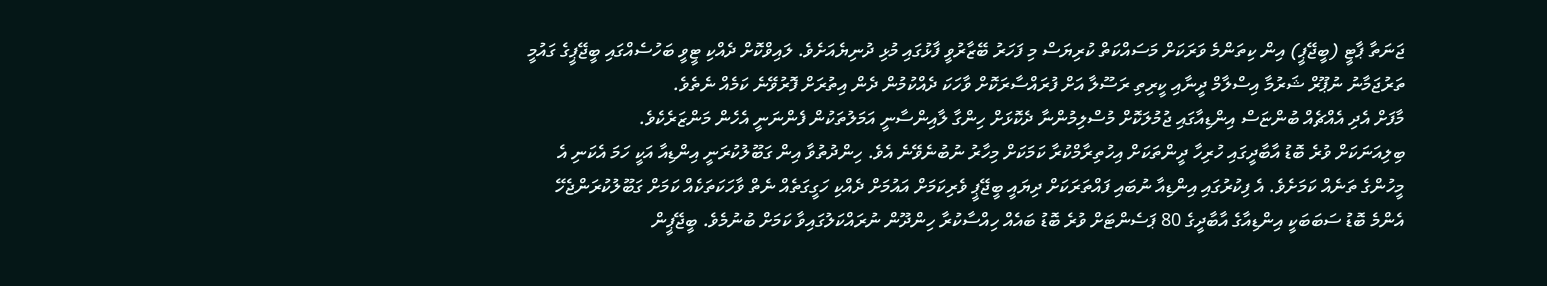ޖަނަތާ ޕާޓީ (ބީޖޭޕީ) އިން ކިތަންމެ ވަރަކަށް މަސައްކަތް ކުރިޔަސް މި ފަހަރު ބޭޒާރުވީ ފާޅުގައި މުޅި ދުނިޔެއަށެވެ. ލައިވްކޮށް ދެއްކި ޓީވީ ބަހުސެއްގައި ބީޖޭޕީގެ ގައުމީ ތަރުޖަމާނު ނުޕޫރް ޝަރުމާ އިސްލާމް ދީނާއި ކީރިތި ރަސޫލާ އަށް ފުރައްސާރަކޮށް ވާހަކަ ދެއްކުމުން ދެން އިތުރަށް ފޮރުވޭނެ ކަމެއް ނެތެވެ.
މާފަށް އެދި އެއްޗެއް ބުންޏަސް އިންޑިއާގައި ޖުމުލަކޮށް މުސްލިމުންނާ ދެކޮޅަށް ހިންގާ ލާއިންސާނީ އަމަލުތަކުން ފެންނަނީ އެހެން މަންޒަރެކެވެ.
ބިލިއަނަކަށް ވުރެ ބޮޑު އާބާދީގައި ހުރިހާ ދީންތަކަށް އިހުތިރާމްކުރާ ކަމަކަށް މިހާރު ނުބުނެވޭނެ އެވެ. ހިންދުތުވާ އިން ގަބޫލުކުރަނީ އިންޑިއާ އަކީ ހަމަ އެކަނި އެ މީހުންގެ ތަނެއް ކަމަށެވެ. އެ ފިކުރުގައި އިންޑިއާ ނުބައި ފައްތަރަކަށް ދިޔައީ ބީޖޭޕީ ވެރިކަމަށް އައުމަށް ދެއްކި ހަގީގަތެއް ނެތް ވާހަކަތަކެއް ކަމަށް ގަބޫލުކުރަންޖެހޭ އެންމެ ބޮޑު ސަބަބަކީ އިންޑިއާގެ އާބާދީގެ 80 ޕަސެންޓަށް ވުރެ ބޮޑު ބައެއް ހިއްސާކުރާ ހިންދޫން ނުރައްކަލުގައިވާ ކަމަށް ބުނުމެވެ. ބީޖޭޕީން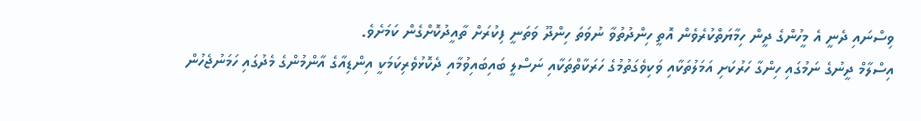ވިސްނައި ދެނީ އެ މީހުންގެ ދީން ހިމާޔަތްކުރެވެން އޮތީ ހިންދުތުވާ ނުވަތަ ހިންދޫ ވަތަނީ ފިކުރަށް ތާއީދުކޮށްގެން ކަމަށެވެ.
އިސްލާމް ދީނުގެ ނަމުގައި ހިންގާ ހަރުކަށި އަމަލުތަކާއި ވަކިވެގަތުމުގެ ހަރަކާތްތަކާއި ނަސްލީ ބައިބައިވުމާއި ދެކޮޅުވެރިކަމަކީ އިންޑިއާގެ އާންމުންގެ މެދުގައި ހަމަނުޖެހުން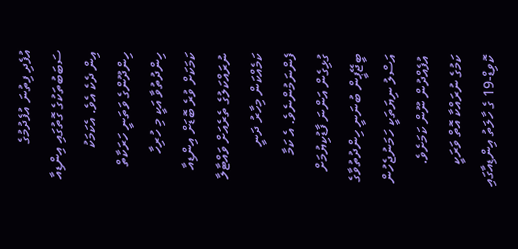އުފެދި ފިތުނަ އުފެދުމުގެ ސަބަބުތަކުގެ ގޮތުގައި އިންޑިއާ އިން ދެކެ އެވެ. އެކަމަކު ހިންދޫންގެ ވަތަނީ ހަރަކާތް ހިންދުތުވާ އަކީ މި ހުރިހާ ކަމަކަށް ވުރެ ބޮޑަށް އިންޑިއާ ނުރައްކަލުގެ ތެރެއަށް ވައްޓާލާ ކަމެއްކަން މިހާރު ދަނީ ފެންނަމުންނެވެ. އެ ކަމާ ގުޅިގެން އަންނަ ފާޑުކިޔުމަށް ބީޖޭޕީން ބުނަނީ ހިންދުތުވާގެ އަސްލު ނިޔަތަކީ ހަމަނުޖެހުން އުފެއްދުން ނޫން ކަމަށެވެ.
ކަމުގެ ނުރައްކާ އޮތް ވަރަކީ ކޮވިޑް-19 ގެ ހާލަތު އިންޑިއާގައި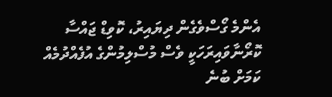އެންމެ ގޯސްވެގެން ދިޔައިރު، ކޮވިޑް ޖައްސާ ކޮރޯނާވައިރަހަކީ ވެސް މުސްލިމުންގެ އުފެއްދުމެއް ކަމަށް ބުނެ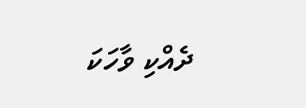ދެއްކި ވާހަކަ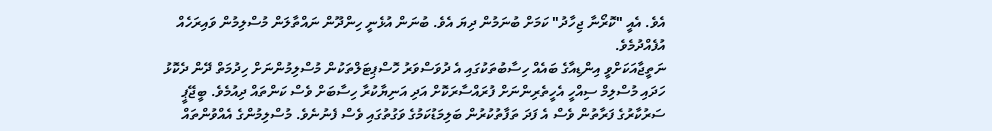އެވެ. އެއީ "ކޮރޯނާ ޖިހާދު" ކަމަށް ބުނަމުން ދިޔަ އެވެ. ބުނަން އުޅެނީ ހިންދޫން ނައްތާލަން މުސްލިމުން ވައިރަހެއް އުފެއްދުމެވެ.
ނަތީޖާއަކަށްވީ އިންޑިއާގެ ބައެއް ހިސާބުތަކުގައި އެ ދުވަސްވަރު ހޮސްޕިޓަލްތަކުން މުސްލިމުންނަށް ހިދުމަތް ދޭން ދެކޮޅު ހަދައި މުސްލިމް ސިއްހީ އެހީތެރިންނަށް ފުރައްސާރަކޮށް އަދި އަނިޔާކުރާ ހިސާބަށް ވެސް ކަންތައް ދިއުމެވެ. ބީޖޭޕީ ސަރުކާރުގެ ފަރާތުން ވެސް އެ ފަދަ ތަފާތުކުރުން ބަލިމަޑުކަމުގެ ވަގުތުގައި ވެސް ފެނުނެވެ. މުސްލިމުންގެ އެއްވުންތައް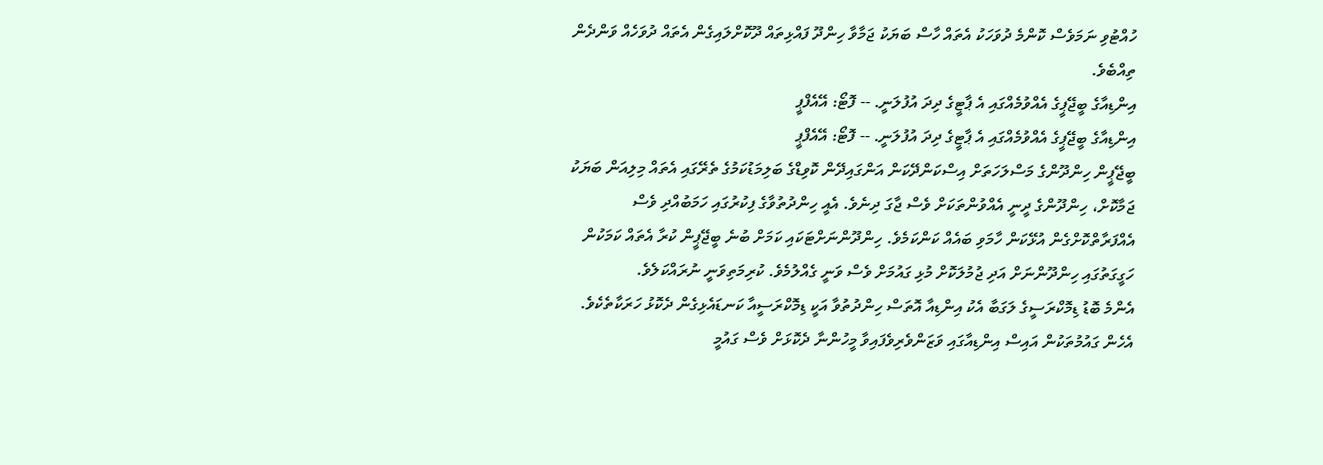ހުއްޓުވި ނަމަވެސް ކޮންމެ ދުވަހަކު އެތައް ހާސް ބަޔަކު ޖަމާވާ ހިންދޫ ފައްޅިތައް ދޫކޮށްލައިގެން އެތައް ދުވަހެއް ވަންދެން ތިއްބެވެ.
އިންޑިއާގެ ބީޖޭޕީގެ އެއްވުމެއްގައި އެ ޕާޓީގެ ދިދަ އުފުލަނީ. -- ފޮޓޯ: އޭއެފްޕީ
އިންޑިއާގެ ބީޖޭޕީގެ އެއްވުމެއްގައި އެ ޕާޓީގެ ދިދަ އުފުލަނީ. -- ފޮޓޯ: އޭއެފްޕީ
ބީޖޭޕީން ހިންދޫންގެ މަސްލަހަތަށް އިސްކަންދޭކަން އަންގައިދޭން ކޮވިޑްގެ ބަލިމަޑުކަމުގެ ތެރޭގައި އެތައް މިލިއަން ބަޔަކު ޖަމާކޮށް، ހިންދޫންގެ ދީނީ އެއްވުންތަކަށް ވެސް ޖާގަ ދިނެވެ. އެއީ ހިންދުތުވާގެ ފިކުރުގައި ހަމަބުއްދި ވެސް އެއްފަރާތްކޮށްގެން އުޅޭކަން ހާމަވި ބައެއް ކަންކަމެވެ. ހިންދޫންނަށްޓަކައި ކަމަށް ބުނެ ބީޖޭޕީން ކުރާ އެތައް ކަމަކުން ހަގީގަތުގައި ހިންދޫންނަށް އަދި ޖުމުލަކޮށް މުޅި ގައުމަށް ވެސް ވަނީ ގެއްލުމެވެ. ކުރިމަތިވަނީ ނުރައްކަލެވެ.
އެންމެ ބޮޑު ޑިމޮކްރަސީގެ ލަގަބާ އެކު އިންޑިއާ އޮތަސް ހިންދުތުވާ އަކީ ޑިމޮކްރަސީއާ ކަނޑައެޅިގެން ދެކޮޅު ހަރަކާތެކެވެ.
އެހެން ގައުމުތަކުން އައިސް އިންޑިއާގައި ވަޒަންވެރިވެފައިވާ މީހުންނާ ދެކޮޅަށް ވެސް ގައުމީ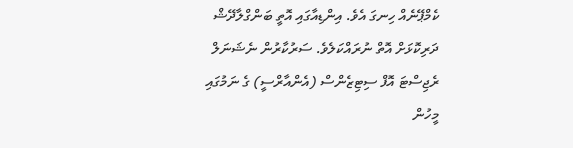ކެމްޕޭނެއް ހިނގަ އެވެ. އިންޑިއާގައި އޮތީ ބަންގްލާދޭޝް ދަރިކޮޅަށް އޮތް ނުރައްކަލެވެ. ސަރުކާރުން ނެޝަނަލް ރެޖިސްޓަ އޮފް ސިޓިޒެންސް (އެންއާރްސީ) ގެ ނަމުގައި މީހުން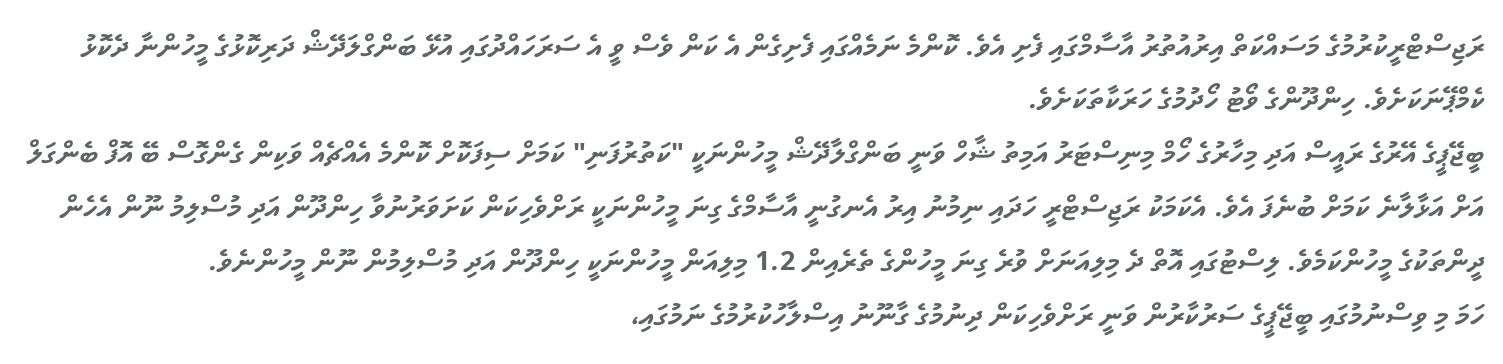ރަޖިސްޓްރީކުރުމުގެ މަސައްކަތް އިރުއުތުރު އާސާމްގައި ފެށި އެވެ. ކޮންމެ ނަމެއްގައި ފެށިގެން އެ ކަން ވެސް ވީ އެ ސަރަހައްދުގައި އުޅޭ ބަންގްލަދޭޝް ދަރިކޮޅުގެ މީހުންނާ ދެކޮޅު ކެމްޕޭނަކަށެވެ. ހިންދޫންގެ ވޯޓު ހޯދުމުގެ ހަރަކާތަކަށެވެ.
ބީޖޭޕީގެ އޭރުގެ ރައީސް އަދި މިހާރުގެ ހޯމް މިނިސްޓަރު އަމިތު ޝާހް ވަނީ ބަންގްލާދޭޝް މީހުންނަކީ "ކަތުރުފަނި" ކަމަށް ސިފަކޮށް ކޮންމެ އެއްޗެއް ވަކިން ގެންގޮސް ބޭ އޮފް ބެންގަލް އަށް އަޅާލާނެ ކަމަށް ބުނެފަ އެވެ. އެކަމަކު ރަޖިސްޓްރީ ހަދައި ނިމުނު އިރު އެނގުނީ އާސާމްގެ ގިނަ މީހުންނަކީ ރަށްވެހިކަން ކަށަވަރުނުވާ ހިންދޫން އަދި މުސްލިމު ނޫން އެހެން ދީންތަކުގެ މީހުންކަމެވެ. ލިސްޓުގައި އޮތް ދެ މިލިއަނަށް ވުރެ ގިނަ މީހުންގެ ތެރެއިން 1.2 މިލިއަން މީހުންނަކީ ހިންދޫން އަދި މުސްލިމުން ނޫން މީހުންނެވެ.
ހަމަ މި ވިސްނުމުގައި ބީޖޭޕީގެ ސަރުކާރުން ވަނީ ރަށްވެހިކަން ދިނުމުގެ ގާނޫނު އިސްލާހުކުރުމުގެ ނަމުގައި،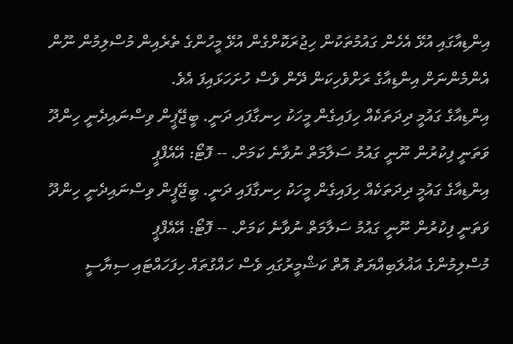އިންޑިއާގައި އުޅޭ އެހެން ގައުމުތަކުން ހިޖުރަކޮށްގެން އުޅޭ މީހުންގެ ތެރެއިން މުސްލިމުން ނޫން އެންމެންނަށް އިންޑިއާގެ ރަށްވެހިކަން ދޭން ވެސް ހުށަހަޅައިފަ އެވެ.
އިންޑިއާގެ ގައުމީ ދިދަތަކެއް ހިފައިގެން މީހަކު ހިނގާފައި ދަނީ. ބީޖޭޕީން ވިސްނައިދެނީ ހިންދޫ ވަތަނީ ފިކުރުން ނޫނީ ގައުމު ސަލާމަތް ނުވާނެ ކަމަށް. -- ފޮޓޯ: އޭއެފްޕީ
އިންޑިއާގެ ގައުމީ ދިދަތަކެއް ހިފައިގެން މީހަކު ހިނގާފައި ދަނީ. ބީޖޭޕީން ވިސްނައިދެނީ ހިންދޫ ވަތަނީ ފިކުރުން ނޫނީ ގައުމު ސަލާމަތް ނުވާނެ ކަމަށް. -- ފޮޓޯ: އޭއެފްޕީ
މުސްލިމުންގެ އަޣުލަބިއްޔަތު އޮތް ކަޝްމީރުގައި ވެސް ހައްގުތައް ހިފަހައްޓައި ސިޔާސީ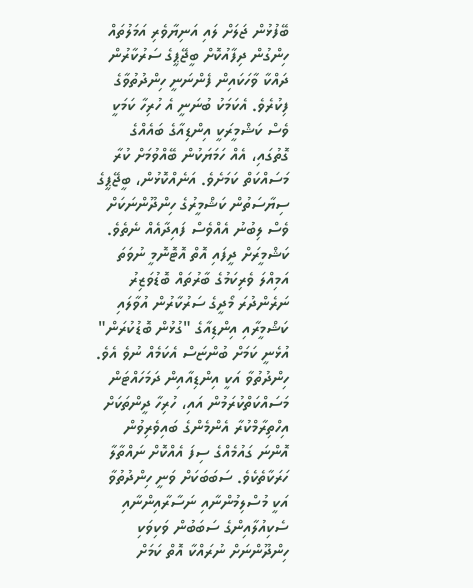ބޭފުޅުން ޖަލަށް ލައި އަނިޔާވެރި އަމަލުތައް ހިންގުން ދިފާއުކޮށް ބީޖޭޕީގެ ސަރުކާރުން ދައްކާ ވާހަކައިން ފެންނަނީ ހިންދުތުވާގެ ފިކުރެވެ. އެކަމަކު ބުނަނީ އެ ހުރިހާ ކަމަކީ ވެސް ކަޝްމީރަކީ އިންޑިއާގެ ބައެއްގެ ގޮތުގައި، އެއް ހަމަޔަކުން ބޭއްވުމަށް ކުރާ މަސައްކަތް ކަމަށެވެ. އަނެއްކޮޅުން، ބީޖޭޕީގެ ސިޔާސަތުން ކަޝްމީރުގެ ހިންދޫންނަކަށް ވެސް ލިބުނު އެއްވެސް ފައިދާއެއް ނެތެވެ. ކަޝްމީރަށް ދީފައި އޮތް އޮޓޮނޮމީ ނުވަތަ އަމިއްލަ ވެރިކަމުގެ ބާރުތައް ބޮޑުވަޒިރު ނަރެންދުރަ މޯދީގެ ސަރުކާރުން އުވާލައި ކަޝްމީރާއި އިންޑިއާގެ "ގުޅުން ބޮޑުކުރަން" އުޅެނީ ކަމަށް ބުންޏަސް އެކަމެއް ނުވެ އެވެ.
ހިންދުތުވާ އަކީ އިންޑިއާއިން ދަމަހައްޓަން މަސައްކަތްކުރަމުން އައި، ހުރިހާ ދީންތަކަށް އިހްތިރާމްކުރާ އެންމެންގެ ބައިވެރިވުން އޮންނަ ގައުމެއްގެ ސިފަ އެއްކޮށް ނައްތާލާ ހަރަކާތެކެވެ. ސަބަބަކަށް ވަނީ ހިންދުތުވާ އަކީ މުސްލިމުންނާއި ނަސާރާއިންނާއި ސެކިއުލާއިންގެ ސަބަބުން ވަކިވަކި ހިންދޫންނަށް ނުރައްކާ އޮތް ކަމަށް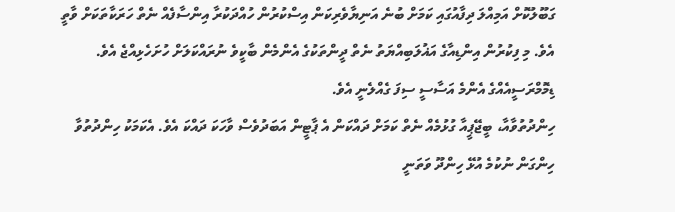ގަބޫލުކޮށް އަމިއްލަ ދިފާއުގައި ކަމަށް ބުނެ އަނިޔާވެރިކަން އިސްކުރުން ހުއްދަކުރާ އިންސާފެއް ނެތް ހަރަކާތަކަށް ވާތީ އެވެ. މި ފިކުރުން އިންޑިއާގެ އަޣުލަބިއްޔަތު ނެތް ދީންތަކުގެ އެންމެން ބާކީވެ ނުރައްކަލަށް ހުށަހެޅިއްޖެ އެވެ. ޑިމޮމްރަސީއެއްގެ އެންމެ އަސާސީ ސިފަ ގެއްލެނީ އެވެ.
ހިންދުތުވާއާ، ބީޖޭޕީއާ ގުޅުމެއް ނެތް ކަމަށް ދައްކަން އެ ޕާޓީން އަބަދުވެސް ވާހަކަ ދައްކަ އެވެ. އެކަމަކު ހިންދުތުވާ ހިންގަން ނުކުމެ އުޅޭ ހިންދޫ ވަތަނީ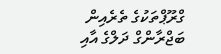ގްރޫޕްތަކުގެ ތެރެއިން ބަޖްރާންގް ދަލްގެ އާއި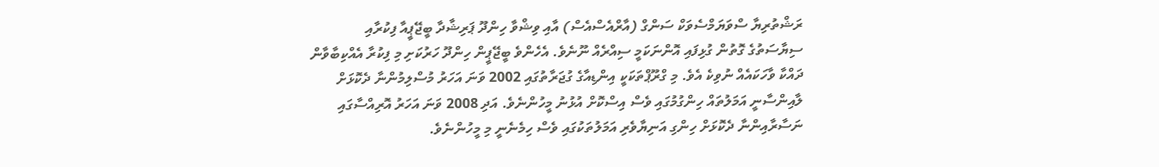ރަޝްތުރިޔާ ސްވަޔަމްސެވަކް ސަންގް (އާރްއެސްއެސް) އާއި ވިޝްވާ ހިންދޫ ޕަރިޝާދާ ބީޖޭޕީއާ ފިކުރާއި ސިޔާސަތުގެ ގޮތުން ގުޅިފައި އޮންނަކަމީ ސިއްރެއް ނޫނެވެ. އެހެންވެ ބީޖޭޕީން ހިންދޫ ހަރުކަށި މި ފިކުރާ އެއްކިބާވާން ދައްކާ ވާހަކައެއް ނުވިކެ އެވެ. މި ގްރޫޕްތަކަކީ އިންޑިއާގެ ގުޖަރާތުގައި 2002 ވަނަ އަހަރު މުސްލިމުންނާ ދެކޮޅަށް ލާއިންސާނީ އަމަލުތައް ހިންގުމުގައި ވެސް އިސްކޮށް އުޅުނު މީހުންނެވެ. އަދި 2008 ވަނަ އަހަރު އޮރިއްސާގައި ނަސާރާއިންނާ ދެކޮޅަށް ހިންގި އަނިޔާވެރި އަމަލުތަކުގައި ވެސް ހިމެނެނީ މި މީހުންނެވެ.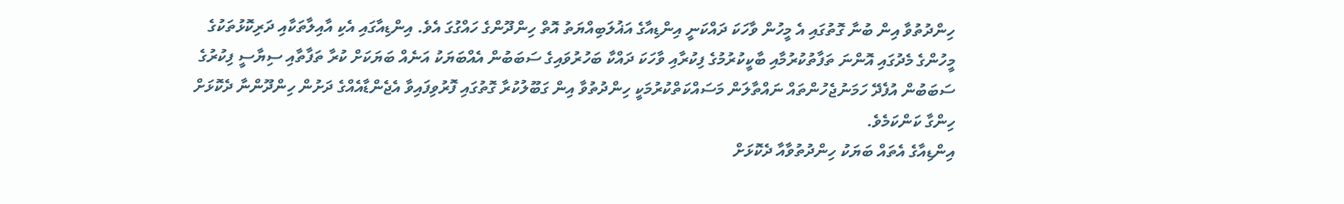ހިންދުތުވާ އިން ބުނާ ގޮތުގައި އެ މީހުން ވާހަކަ ދައްކަނީ އިންޑިއާގެ އަޣުލަބިއްޔަތު އޮތް ހިންދޫންގެ ހައްގުގަ އެވެ. އިންޑިއާގައި އެކި އާއިލާތަކާއި ދަރިކޮޅުތަކުގެ މީހުންގެ މެދުގައި އޮންނަ ތަފާތުކުރުމާއި ބާކީކުރުމުގެ ފިކުރާއި ވާހަކަ ދައްކާ ބަހުރުވައިގެ ސަބަބުން އެއްބަޔަކު އަނެއް ބަޔަކަށް ކުރާ ތަފާތާއި ސިޔާސީ ފިކުރުގެ ސަބަބުން އުފެދޭ ހަމަނުޖެހުންތައް ނައްތާލަން މަސައްކަތްކުރުމަކީ ހިންދުތުވާ އިން ގަބޫލުކުރާ ގޮތުގައި ފޮރުވިފައިވާ އެޖެންޑާއެއްގެ ދަށުން ހިންދޫންނާ ދެކޮޅަށް ހިންގާ ކަންކަމެވެ.
އިންޑިއާގެ އެތައް ބަޔަކު ހިންދުތުވާއާ ދެކޮޅަށް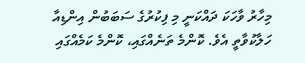މިހާރު ވާހަކަ ދައްކަނީ މި ފިކުރުގެ ސަބަބުން އިންޑިއާ ހަލާކުވާތީ އެވެ. ކޮންމެ ތަނެއްގައި، ކޮންމެ ކަމެއްގައި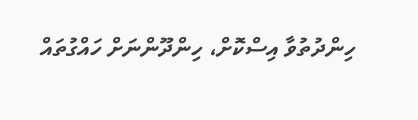ހިންދުތުވާ އިސްކޮށް، ހިންދޫންނަށް ހައްގުތައް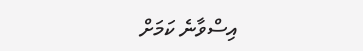އިސްވާނެ ކަމަށް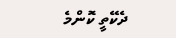ދެކޭތީ ކޮންމެ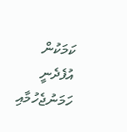ކަމަކުން އުފެދެނީ ހަމަނުޖެހުމާއި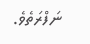ނަފްރަތެވެ.